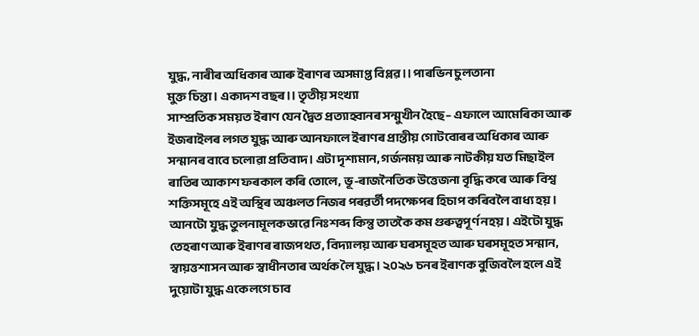যুদ্ধ, নাৰীৰ অধিকাৰ আৰু ইৰাণৰ অসমাপ্ত বিপ্লৱ ।। পাৰভিন চুলতানা
মুক্ত চিন্তা। একাদশ বছৰ।। তৃতীয় সংখ্যা
সাম্প্রতিক সময়ত ইৰাণ যেন দ্বৈত প্রত্যাহ্বানৰ সন্মুখীন হৈছে– এফালে আমেৰিকা আৰু ইজৰাইলৰ লগত যুদ্ধ আৰু আনফালে ইৰাণৰ প্রান্তীয় গোটবোৰৰ অধিকাৰ আৰু সন্মানৰ বাবে চলোৱা প্রতিবাদ। এটা দৃশ্যমান, গৰ্জনময় আৰু নাটকীয় যত মিছাইল ৰাতিৰ আকাশ ফৰকাল কৰি তোলে, ভূ-ৰাজনৈতিক উত্তেজনা বৃদ্ধি কৰে আৰু বিশ্ব শক্তিসমূহে এই অস্থিৰ অঞ্চলত নিজৰ পৰৱৰ্তী পদক্ষেপৰ হিচাপ কৰিবলৈ বাধ্য হয়। আনটো যুদ্ধ তুলনামূলকভাৱে নিঃশব্দ কিন্তু তাতকৈ কম গুৰুত্বপূৰ্ণ নহয়। এইটো যুদ্ধ তেহৰাণ আৰু ইৰাণৰ ৰাজপথত, বিদ্যালয় আৰু ঘৰসমূহত আৰু ঘৰসমূহত সন্মান, স্বায়ত্তশাসন আৰু স্বাধীনতাৰ অৰ্থক লৈ যুদ্ধ। ২০২৬ চনৰ ইৰাণক বুজিবলৈ হলে এই দুয়োটা যুদ্ধ একেলগে চাব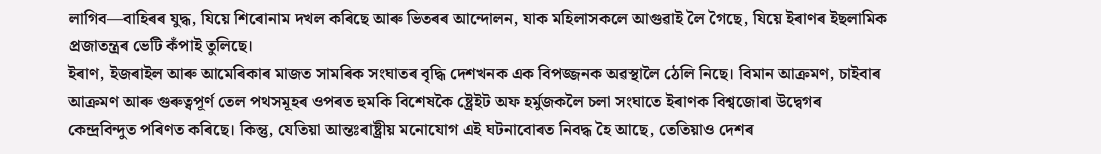লাগিব—বাহিৰৰ যুদ্ধ, যিয়ে শিৰোনাম দখল কৰিছে আৰু ভিতৰৰ আন্দোলন, যাক মহিলাসকলে আগুৱাই লৈ গৈছে, যিয়ে ইৰাণৰ ইছলামিক প্ৰজাতন্ত্ৰৰ ভেটি কঁপাই তুলিছে।
ইৰাণ, ইজৰাইল আৰু আমেৰিকাৰ মাজত সামৰিক সংঘাতৰ বৃদ্ধি দেশখনক এক বিপজ্জনক অৱস্থালৈ ঠেলি নিছে। বিমান আক্ৰমণ, চাইবাৰ আক্ৰমণ আৰু গুৰুত্বপূৰ্ণ তেল পথসমূহৰ ওপৰত হুমকি বিশেষকৈ ষ্ট্রেইট অফ হৰ্মুজকলৈ চলা সংঘাতে ইৰাণক বিশ্বজোৰা উদ্বেগৰ কেন্দ্ৰবিন্দুত পৰিণত কৰিছে। কিন্তু, যেতিয়া আন্তঃৰাষ্ট্ৰীয় মনোযোগ এই ঘটনাবোৰত নিবদ্ধ হৈ আছে, তেতিয়াও দেশৰ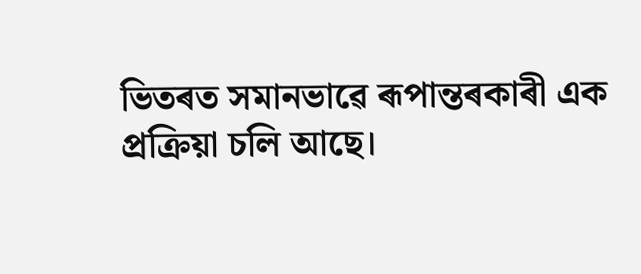ভিতৰত সমানভাৱে ৰূপান্তৰকাৰী এক প্ৰক্ৰিয়া চলি আছে।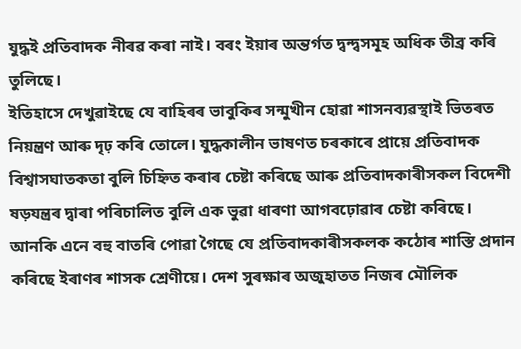যুদ্ধই প্ৰতিবাদক নীৰৱ কৰা নাই। বৰং ইয়াৰ অন্তৰ্গত দ্বন্দ্বসমূহ অধিক তীব্ৰ কৰি তুলিছে।
ইতিহাসে দেখুৱাইছে যে বাহিৰৰ ভাবুকিৰ সন্মুখীন হোৱা শাসনব্যৱস্থাই ভিতৰত নিয়ন্ত্ৰণ আৰু দৃঢ় কৰি তোলে। যুদ্ধকালীন ভাষণত চৰকাৰে প্রায়ে প্ৰতিবাদক বিশ্বাসঘাতকতা বুলি চিহ্নিত কৰাৰ চেষ্টা কৰিছে আৰু প্রতিবাদকাৰীসকল বিদেশী ষড়যন্ত্রৰ দ্বাৰা পৰিচালিত বুলি এক ভুৱা ধাৰণা আগবঢ়োৱাৰ চেষ্টা কৰিছে। আনকি এনে বহু বাতৰি পোৱা গৈছে যে প্রতিবাদকাৰীসকলক কঠোৰ শাস্তি প্রদান কৰিছে ইৰাণৰ শাসক শ্রেণীয়ে। দেশ সুৰক্ষাৰ অজুহাতত নিজৰ মৌলিক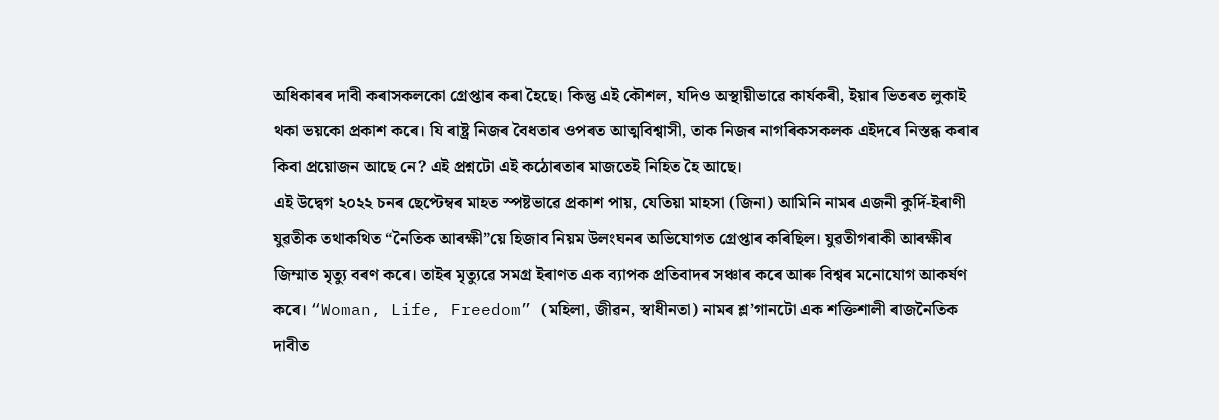অধিকাৰৰ দাবী কৰাসকলকো গ্রেপ্তাৰ কৰা হৈছে। কিন্তু এই কৌশল, যদিও অস্থায়ীভাৱে কাৰ্যকৰী, ইয়াৰ ভিতৰত লুকাই থকা ভয়কো প্ৰকাশ কৰে। যি ৰাষ্ট্ৰ নিজৰ বৈধতাৰ ওপৰত আত্মবিশ্বাসী, তাক নিজৰ নাগৰিকসকলক এইদৰে নিস্তব্ধ কৰাৰ কিবা প্রয়োজন আছে নে? এই প্ৰশ্নটো এই কঠোৰতাৰ মাজতেই নিহিত হৈ আছে।
এই উদ্বেগ ২০২২ চনৰ ছেপ্টেম্বৰ মাহত স্পষ্টভাৱে প্ৰকাশ পায়, যেতিয়া মাহসা (জিনা) আমিনি নামৰ এজনী কুৰ্দি-ইৰাণী যুৱতীক তথাকথিত “নৈতিক আৰক্ষী”য়ে হিজাব নিয়ম উলংঘনৰ অভিযোগত গ্ৰেপ্তাৰ কৰিছিল। যুৱতীগৰাকী আৰক্ষীৰ জিম্মাত মৃত্যু বৰণ কৰে। তাইৰ মৃত্যুৱে সমগ্ৰ ইৰাণত এক ব্যাপক প্ৰতিবাদৰ সঞ্চাৰ কৰে আৰু বিশ্বৰ মনোযোগ আকৰ্ষণ কৰে। “Woman, Life, Freedom” (মহিলা, জীৱন, স্বাধীনতা) নামৰ শ্ল’গানটো এক শক্তিশালী ৰাজনৈতিক দাবীত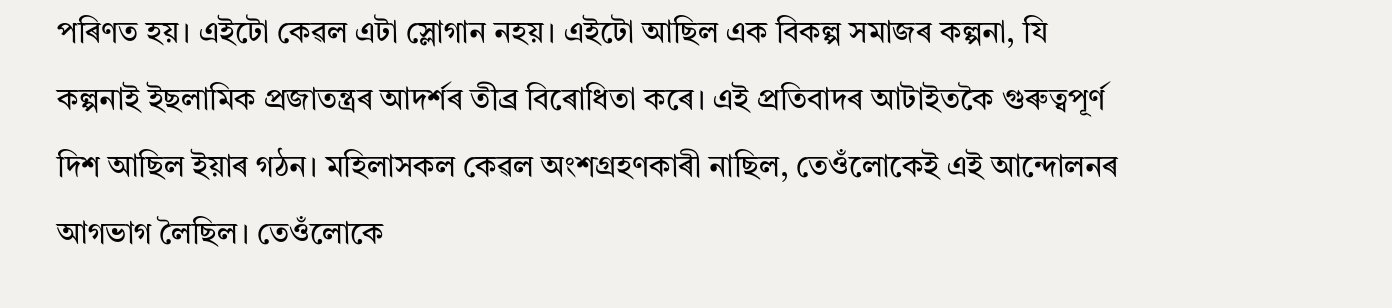পৰিণত হয়। এইটো কেৱল এটা স্লোগান নহয়। এইটো আছিল এক বিকল্প সমাজৰ কল্পনা, যি কল্পনাই ইছলামিক প্ৰজাতন্ত্ৰৰ আদৰ্শৰ তীব্ৰ বিৰোধিতা কৰে। এই প্ৰতিবাদৰ আটাইতকৈ গুৰুত্বপূৰ্ণ দিশ আছিল ইয়াৰ গঠন। মহিলাসকল কেৱল অংশগ্ৰহণকাৰী নাছিল, তেওঁলোকেই এই আন্দোলনৰ আগভাগ লৈছিল। তেওঁলোকে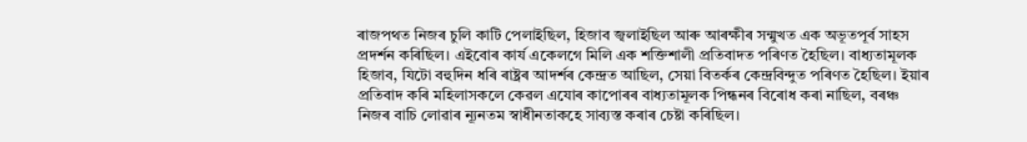ৰাজপথত নিজৰ চুলি কাটি পেলাইছিল, হিজাব জ্বলাইছিল আৰু আৰক্ষীৰ সন্মুখত এক অভূতপূৰ্ব সাহস প্ৰদৰ্শন কৰিছিল। এইবোৰ কাৰ্য একেলগে মিলি এক শক্তিশালী প্ৰতিবাদত পৰিণত হৈছিল। বাধ্যতামূলক হিজাব, যিটো বহুদিন ধৰি ৰাষ্ট্ৰৰ আদৰ্শৰ কেন্দ্ৰত আছিল, সেয়া বিতৰ্কৰ কেন্দ্ৰবিন্দুত পৰিণত হৈছিল। ইয়াৰ প্রতিবাদ কৰি মহিলাসকলে কেৱল এযোৰ কাপোৰৰ বাধ্যতামূলক পিন্ধনৰ বিৰোধ কৰা নাছিল, বৰঞ্চ নিজৰ বাচি লোৱাৰ ন্যূনতম স্বাধীনতাকহে সাব্যস্ত কৰাৰ চেষ্টা কৰিছিল।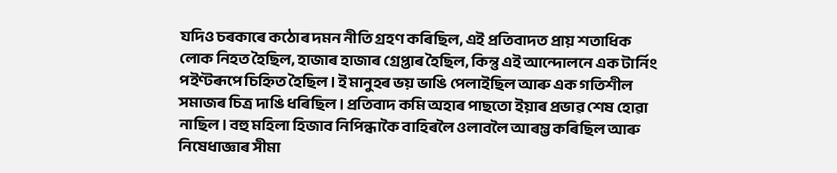যদিও চৰকাৰে কঠোৰ দমন নীতি গ্ৰহণ কৰিছিল, এই প্রতিবাদত প্রায় শতাধিক লোক নিহত হৈছিল, হাজাৰ হাজাৰ গ্ৰেপ্তাৰ হৈছিল, কিন্তু এই আন্দোলনে এক টাৰ্নিং পইণ্টৰূপে চিহ্নিত হৈছিল। ই মানুহৰ ভয় ভাঙি পেলাইছিল আৰু এক গতিশীল সমাজৰ চিত্র দাঙি ধৰিছিল। প্ৰতিবাদ কমি অহাৰ পাছতো ইয়াৰ প্ৰভাৱ শেষ হোৱা নাছিল। বহু মহিলা হিজাব নিপিন্ধাকৈ বাহিৰলৈ ওলাবলৈ আৰম্ভ কৰিছিল আৰু নিষেধাজ্ঞাৰ সীমা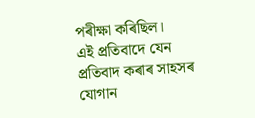পৰীক্ষা কৰিছিল।
এই প্রতিবাদে যেন প্রতিবাদ কৰাৰ সাহসৰ যোগান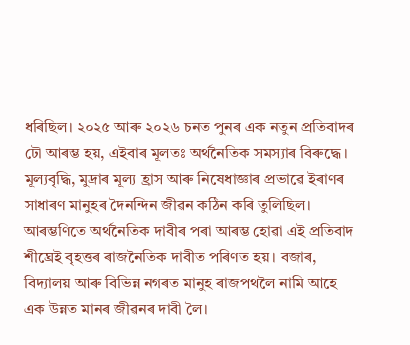ধৰিছিল। ২০২৫ আৰু ২০২৬ চনত পুনৰ এক নতুন প্ৰতিবাদৰ ঢৌ আৰম্ভ হয়, এইবাৰ মূলতঃ অৰ্থনৈতিক সমস্যাৰ বিৰুদ্ধে। মূল্যবৃদ্ধি, মুদ্ৰাৰ মূল্য হ্ৰাস আৰু নিষেধাজ্ঞাৰ প্ৰভাৱে ইৰাণৰ সাধাৰণ মানুহৰ দৈনন্দিন জীৱন কঠিন কৰি তুলিছিল। আৰম্ভণিতে অৰ্থনৈতিক দাবীৰ পৰা আৰম্ভ হোৱা এই প্ৰতিবাদ শীঘ্ৰেই বৃহত্তৰ ৰাজনৈতিক দাবীত পৰিণত হয়। বজাৰ, বিদ্যালয় আৰু বিভিন্ন নগৰত মানুহ ৰাজপথলৈ নামি আহে এক উন্নত মানৰ জীৱনৰ দাবী লৈ।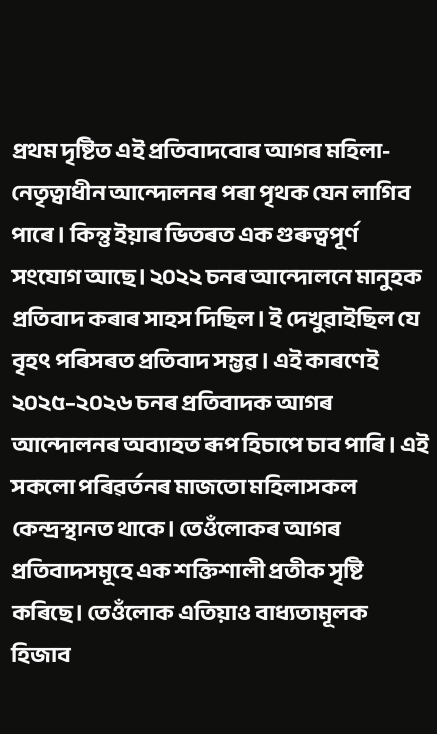প্ৰথম দৃষ্টিত এই প্ৰতিবাদবোৰ আগৰ মহিলা-নেতৃত্বাধীন আন্দোলনৰ পৰা পৃথক যেন লাগিব পাৰে। কিন্তু ইয়াৰ ভিতৰত এক গুৰুত্বপূৰ্ণ সংযোগ আছে। ২০২২ চনৰ আন্দোলনে মানুহক প্ৰতিবাদ কৰাৰ সাহস দিছিল। ই দেখুৱাইছিল যে বৃহৎ পৰিসৰত প্ৰতিবাদ সম্ভৱ। এই কাৰণেই ২০২৫–২০২৬ চনৰ প্ৰতিবাদক আগৰ আন্দোলনৰ অব্যাহত ৰূপ হিচাপে চাব পাৰি। এই সকলো পৰিৱৰ্তনৰ মাজতো মহিলাসকল কেন্দ্ৰস্থানত থাকে। তেওঁলোকৰ আগৰ প্ৰতিবাদসমূহে এক শক্তিশালী প্ৰতীক সৃষ্টি কৰিছে। তেওঁলোক এতিয়াও বাধ্যতামূলক হিজাব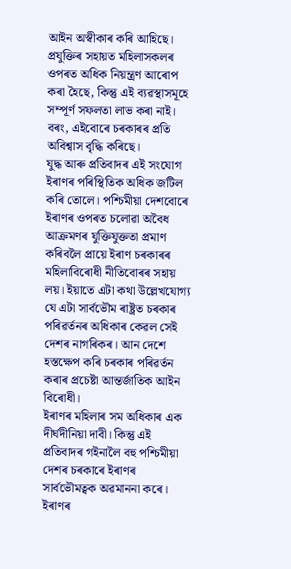আইন অস্বীকাৰ কৰি আহিছে। প্ৰযুক্তিৰ সহায়ত মহিলাসকলৰ ওপৰত অধিক নিয়ন্ত্ৰণ আৰোপ কৰা হৈছে, কিন্তু এই ব্যৱস্থাসমূহে সম্পূৰ্ণ সফলতা লাভ কৰা নাই। বৰং, এইবোৰে চৰকাৰৰ প্ৰতি অবিশ্বাস বৃদ্ধি কৰিছে।
যুদ্ধ আৰু প্ৰতিবাদৰ এই সংযোগ ইৰাণৰ পৰিস্থিতিক অধিক জটিল কৰি তোলে। পশ্চিমীয়া দেশবোৰে ইৰাণৰ ওপৰত চলোৱা অবৈধ আক্রমণৰ যুক্তিযুক্ততা প্রমাণ কৰিবলৈ প্রায়ে ইৰাণ চৰকাৰৰ মহিলাবিৰোধী নীতিবোৰৰ সহায় লয়। ইয়াতে এটা কথা উল্লেখযোগ্য যে এটা সার্বভৌম ৰাষ্ট্রত চৰকাৰ পৰিৱর্তনৰ অধিকাৰ কেৱল সেই দেশৰ নাগৰিকৰ। আন দেশে হস্তক্ষেপ কৰি চৰকাৰ পৰিৱর্তন কৰাৰ প্রচেষ্টা আন্তর্জাতিক আইন বিৰোধী।
ইৰাণৰ মহিলাৰ সম অধিকাৰ এক দীর্ঘদীনিয়া দাবী। কিন্তু এই প্রতিবাদৰ গইনালৈ বহু পশ্চিমীয়া দেশৰ চৰকাৰে ইৰাণৰ সার্বভৌমত্বক অৱমাননা কৰে। ইৰাণৰ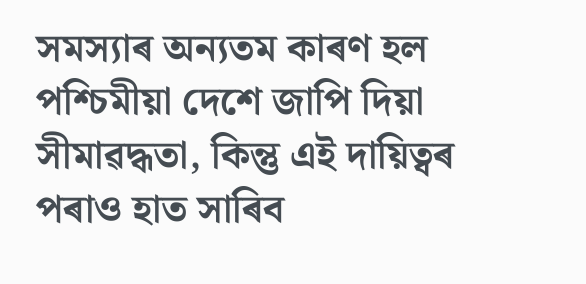সমস্যাৰ অন্যতম কাৰণ হল পশ্চিমীয়া দেশে জাপি দিয়া সীমাৱদ্ধতা, কিন্তু এই দায়িত্বৰ পৰাও হাত সাৰিব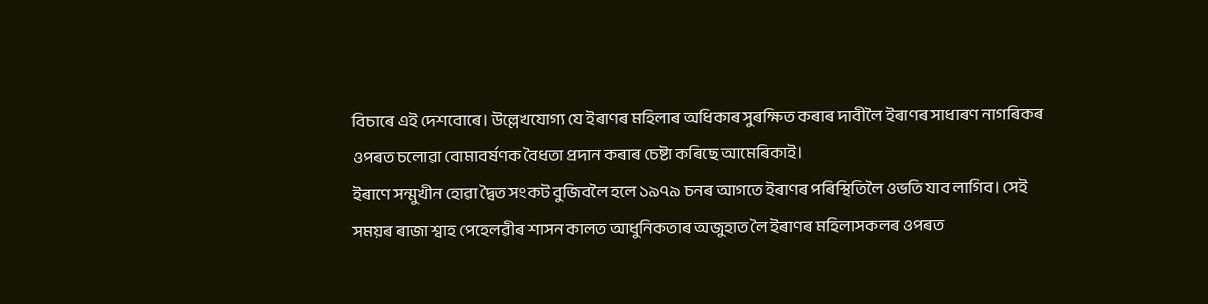বিচাৰে এই দেশবোৰে। উল্লেখযোগ্য যে ইৰাণৰ মহিলাৰ অধিকাৰ সুৰক্ষিত কৰাৰ দাবীলৈ ইৰাণৰ সাধাৰণ নাগৰিকৰ ওপৰত চলোৱা বোমাবর্ষণক বৈধতা প্রদান কৰাৰ চেষ্টা কৰিছে আমেৰিকাই।
ইৰাণে সন্মুখীন হোৱা দ্বৈত সংকট বুজিবলৈ হলে ১৯৭৯ চনৰ আগতে ইৰাণৰ পৰিস্থিতিলৈ ওভতি যাব লাগিব। সেই সময়ৰ ৰাজা শ্বাহ পেহেলৱীৰ শাসন কালত আধুনিকতাৰ অজুহাত লৈ ইৰাণৰ মহিলাসকলৰ ওপৰত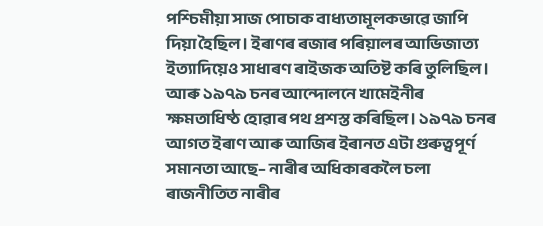পশ্চিমীয়া সাজ পোচাক বাধ্যতামূলকভাৱে জাপি দিয়া হৈছিল। ইৰাণৰ ৰজাৰ পৰিয়ালৰ আভিজাত্য ইত্যাদিয়েও সাধাৰণ ৰাইজক অতিষ্ট কৰি তুলিছিল। আৰু ১৯৭৯ চনৰ আন্দোলনে খামেইনীৰ ক্ষমতাধিষ্ঠ হোৱাৰ পথ প্রশস্ত কৰিছিল। ১৯৭৯ চনৰ আগত ইৰাণ আৰু আজিৰ ইৰানত এটা গুৰুত্বপূর্ণ সমানতা আছে– নাৰীৰ অধিকাৰকলৈ চলা ৰাজনীতিত নাৰীৰ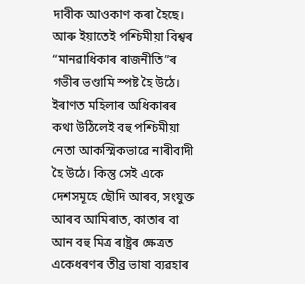দাবীক আওকাণ কৰা হৈছে।
আৰু ইয়াতেই পশ্চিমীয়া বিশ্বৰ “মানৱাধিকাৰ ৰাজনীতি”ৰ গভীৰ ভণ্ডামি স্পষ্ট হৈ উঠে। ইৰাণত মহিলাৰ অধিকাৰৰ কথা উঠিলেই বহু পশ্চিমীয়া নেতা আকস্মিকভাৱে নাৰীবাদী হৈ উঠে। কিন্তু সেই একে দেশসমূহে ছৌদি আৰব, সংযুক্ত আৰব আমিৰাত, কাতাৰ বা আন বহু মিত্ৰ ৰাষ্ট্ৰৰ ক্ষেত্ৰত একেধৰণৰ তীব্ৰ ভাষা ব্যৱহাৰ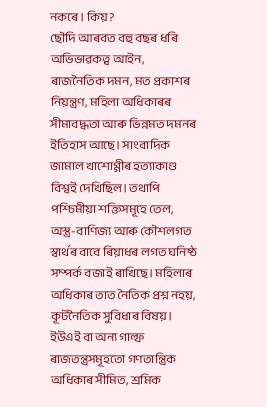নকৰে। কিয়?
ছৌদি আৰবত বহু বছৰ ধৰি অভিভাৱকত্ব আইন, ৰাজনৈতিক দমন, মত প্ৰকাশৰ নিয়ন্ত্ৰণ, মহিলা অধিকাৰৰ সীমাবদ্ধতা আৰু ভিন্নমত দমনৰ ইতিহাস আছে। সাংবাদিক জামাল খাশোগ্গীৰ হত্যাকাণ্ড বিশ্বই দেখিছিল। তথাপি পশ্চিমীয়া শক্তিসমূহে তেল, অস্ত্ৰ-বাণিজ্য আৰু কৌশলগত স্বার্থৰ বাবে ৰিয়াধৰ লগত ঘনিষ্ঠ সম্পর্ক বজাই ৰাখিছে। মহিলাৰ অধিকাৰ তাত নৈতিক প্রশ্ন নহয়, কূটনৈতিক সুবিধাৰ বিষয়।
ইউএই বা অন্য গাল্ফ ৰাজতন্ত্ৰসমূহতো গণতান্ত্ৰিক অধিকাৰ সীমিত, শ্রমিক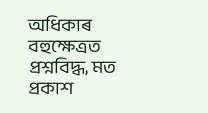অধিকাৰ বহুক্ষেত্ৰত প্রশ্নবিদ্ধ, মত প্ৰকাশ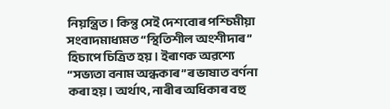নিয়ন্ত্রিত। কিন্তু সেই দেশবোৰ পশ্চিমীয়া সংবাদমাধ্যমত “স্থিতিশীল অংশীদাৰ” হিচাপে চিত্রিত হয়। ইৰাণক অৱশ্যে “সভ্যতা বনাম অন্ধকাৰ”ৰ ভাষাত বৰ্ণনা কৰা হয়। অর্থাৎ, নাৰীৰ অধিকাৰ বহু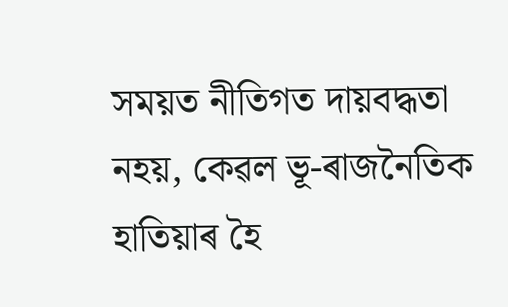সময়ত নীতিগত দায়বদ্ধতা নহয়, কেৱল ভূ-ৰাজনৈতিক হাতিয়াৰ হৈ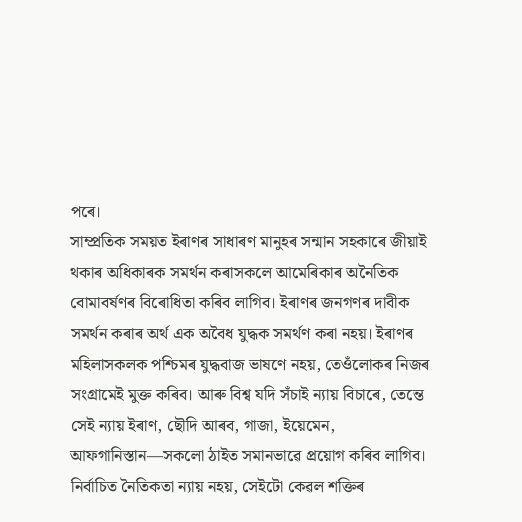পৰে।
সাম্প্রতিক সময়ত ইৰাণৰ সাধাৰণ মানুহৰ সন্মান সহকাৰে জীয়াই থকাৰ অধিকাৰক সমর্থন কৰাসকলে আমেৰিকাৰ অনৈতিক বোমাবর্ষণৰ বিৰোধিতা কৰিব লাগিব। ইৰাণৰ জনগণৰ দাবীক সমর্থন কৰাৰ অর্থ এক অবৈধ যুদ্ধক সমর্থণ কৰা নহয়। ইৰাণৰ মহিলাসকলক পশ্চিমৰ যুদ্ধবাজ ভাষণে নহয়, তেওঁলোকৰ নিজৰ সংগ্রামেই মুক্ত কৰিব। আৰু বিশ্ব যদি সঁচাই ন্যায় বিচাৰে, তেন্তে সেই ন্যায় ইৰাণ, ছৌদি আৰব, গাজা, ইয়েমেন, আফগানিস্তান—সকলো ঠাইত সমানভাৱে প্ৰয়োগ কৰিব লাগিব। নির্বাচিত নৈতিকতা ন্যায় নহয়, সেইটো কেৱল শক্তিৰ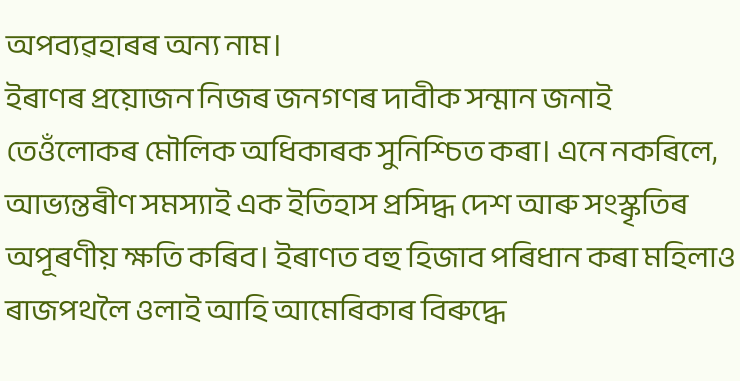অপব্যৱহাৰৰ অন্য নাম।
ইৰাণৰ প্রয়োজন নিজৰ জনগণৰ দাবীক সন্মান জনাই তেওঁলোকৰ মৌলিক অধিকাৰক সুনিশ্চিত কৰা। এনে নকৰিলে, আভ্যন্তৰীণ সমস্যাই এক ইতিহাস প্রসিদ্ধ দেশ আৰু সংস্কৃতিৰ অপূৰণীয় ক্ষতি কৰিব। ইৰাণত বহু হিজাব পৰিধান কৰা মহিলাও ৰাজপথলৈ ওলাই আহি আমেৰিকাৰ বিৰুদ্ধে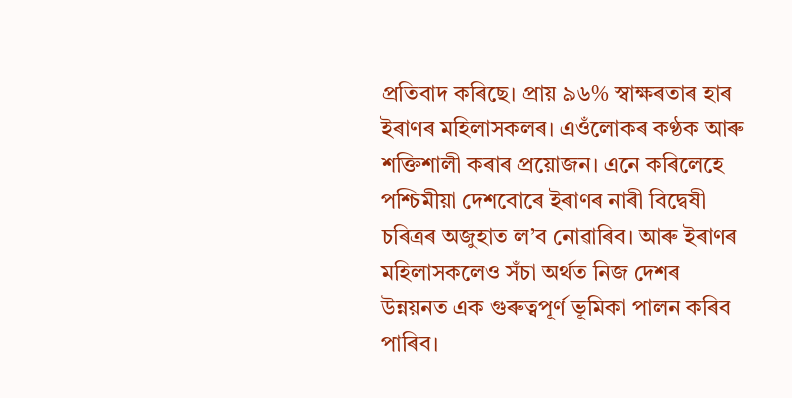প্রতিবাদ কৰিছে। প্রায় ৯৬% স্বাক্ষৰতাৰ হাৰ ইৰাণৰ মহিলাসকলৰ। এওঁলোকৰ কণ্ঠক আৰু শক্তিশালী কৰাৰ প্রয়োজন। এনে কৰিলেহে পশ্চিমীয়া দেশবোৰে ইৰাণৰ নাৰী বিদ্বেষী চৰিত্রৰ অজুহাত ল’ব নোৱাৰিব। আৰু ইৰাণৰ মহিলাসকলেও সঁচা অর্থত নিজ দেশৰ উন্নয়নত এক গুৰুত্বপূর্ণ ভূমিকা পালন কৰিব পাৰিব।